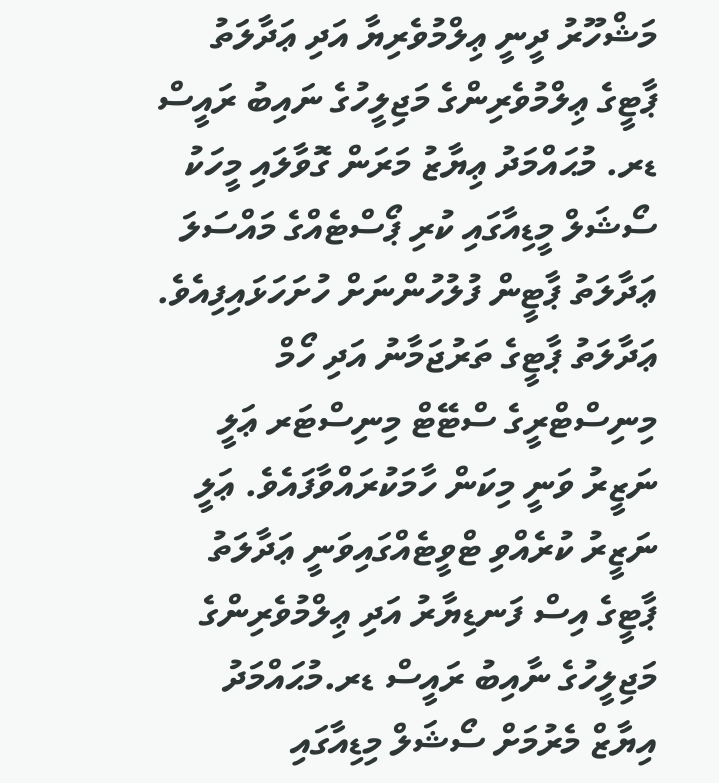މަޝްހޫރު ދީނީ ޢިލްމުވެރިޔާ އަދި ޢަދާލަތު ޕާޓީގެ ޢިލްމުވެރިންގެ މަޖިލީހުގެ ނައިބު ރައީސް ޑރ. މުޙައްމަދު ޢިޔާޒު މަރަން ގޮވާލައި މީހަކު ސޯޝަލް މީޑިއާގައި ކުރި ޕޯސްޓެއްގެ މައްސަލަ ޢަދާލަތު ޕާޓީން ފުލުހުންނަށް ހުށަހަޅައިފިއެވެ.
ޢަދާލަތު ޕާޓީގެ ތަރުޖަމާނު އަދި ހޯމް މިނިސްޓްރީގެ ސްޓޭޓް މިނިސްޓަރ ޢަލީ ނަޒީރު ވަނީ މިކަން ހާމަކުރައްވާފައެވެ. ޢަލީ ނަޒީރު ކުރެއްވި ޓްވީޓެއްގައިވަނީ ޢަދާލަތު ޕާޓީގެ އިސް ފަނޑިޔާރު އަދި ޢިލްމުވެރިންގެ މަޖިލީހުގެ ނާއިބު ރައީސް ޑރ.މުޙައްމަދު އިޔާޒް މެރުމަށް ސޯޝަލް މިޑިއާގައި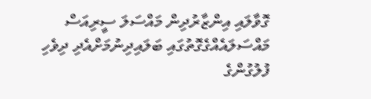ގޮވާލައި އިންޒާރުދިން މައްސަލަ ސީރިއަސް މައްސަލައެއްގެގޮތުގައި ބަލައިދިނުމަށްއެދި ދިވެހި ފުލުގުންގެ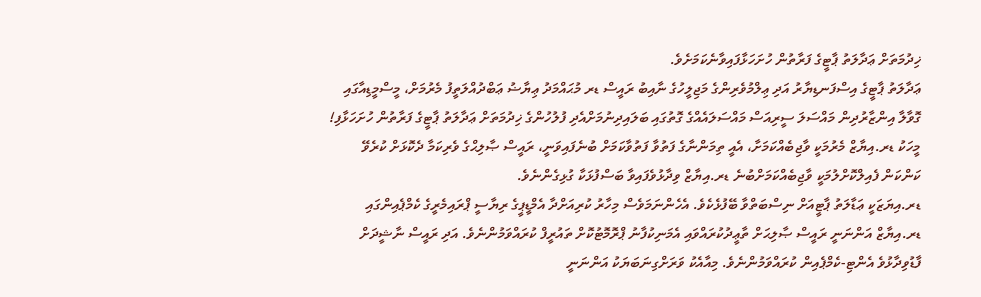ޚިދުމަތަށް ޢަދާލަތު ޕާޓީގެ ފަރާތުން ހުށަހަޅާފައިވާނެކަމަށެވެ.
ޢަދާލަތު ޕާޓީގެ އިސްފަނޑިޔާރު އަދި ޢިލްމުވެރިންގެ މަޖިލީހުގެ ނާއިބު ރައީސް ޑރ މުޙައްމަދު ޢިޔާޟު ޢަބްދުއްލަތީފު މެރުމަށް، މީސްމީޑިއާގައި ގޮވާލާ އިންޒާރުދިން މައްސަލަ ސީރިއަސް މައްސަލައެއްގެ ގޮތުގައި ބަލައިދިނުމަށްއެދި ފުލުހުންގެ ޚިދުމަތަށް ޢަދާލަތު ޕާޓީގެ ފަރާތުން ހުށަހަޅާފި!
މީހަކު ޑރ.އިޔާޒް މެރުމަކީ ވާޖިބެއްކަމަށާ، އެއީ ތިމަންނާގެ ފަތުވާ ފަތުވާކަމަށް ބުނެފައިވަނީ، ރައީސް ޞާލިޙްގެ ވެރިކަމާ ދެކޮޅަށް ކުރެވޭ ކަންކަން ފެއިލްކޮށްލުމަކީ ވާޖިބެއްކަމަށްބުނެ ޑރ.އިޔާޒް ވިދާޅުވެފައިވާ ބަސްފުޅަކާ ގުޅިގެންނެވެ.
ޑރ.އިޔަޒަކީ ޢަޑާލަތު ޕާޓީއަށް ނިސްބަތްވާ ބޭފުޅެކެވެ. އެހެންނަމަވެސް މިހާރު ކުރިއަށްދާ އެމްޑީޕީގެ ރިޔާސީ ޕްރައިމެރީގެ ކެމްޕެއިންގައި ޑރ.އިޔާޒް އަންނަނީ ރައީސް ޞާލިޙަށް ތާޢީދުކުރައްވައި އެމަނިކުފާނު ޕްރޮމޮޓުކޮށް ތައުރީފް ކުރައްވަމުންނެވެ. އަދި ރައީސް ނާޝީދަށް ފާޑުވިދާޅުވެ އެންޓި-ކެމްޕެއިން ކުރައްވަމުންނެވެ. މިއާއެކު ވަރަށްގިނަބަޔަކު އަންނަނީ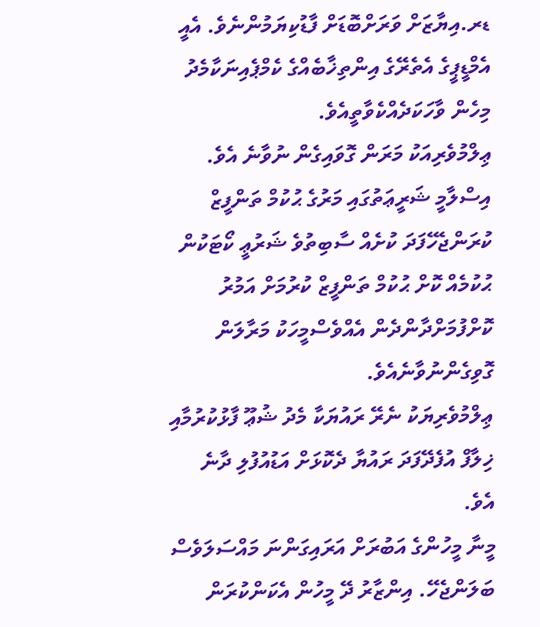ޑރ.އިޔާޒަށް ވަރަށްބޮޑަށް ފާޑުކިޔަމުންނެވެ. އެއީ އެމްޑީޕީގެ އެތެރޭގެ އިންތިޚާބެއްގެ ކެމްޕެއިނަކާމެދު މިހެން ވާހަކަދެއްކެވާތީއެވެ.
ޢިލްމުވެރިއަކު މަރަން ގޮވައިގެން ނުވާނެ އެވެ. އިސްލާމީ ޝަރީޢަތުގައި މަރުގެ ޙުކުމް ތަންފީޒް ކުރަންޖެހޭފަދަ ކުށެއް ސާބިތުވެ ޝަރުޢީ ކޯޓަކުން ޙުކުމެއް ކޮށް ޙުކުމް ތަންފީޒް ކުރުމަށް އަމުރު ކޮށްފުމަށްދާންދެން އެއްވެސްމީހަކު މަރާލަން ގޮވިގެންނުވާނެއެވެ.
ޢިލްމުވެރިޔަކު ނެރޭ ރައުޔަކާ މެދު ޝުޢޫ ފާޅުކުރުމާއި ޚިލާފް އުފެދޭފަދަ ރައުޔާ ދެކޮޅަށް އަޑުއުފުލި ދާނެ އެވެ.
މީނާ މީހުންގެ އަބުރަށް އަރައިގަންނަ މައްސަލަވެސް ބަލަންޖެހޭ. އިންޒާރު ދޭ މީހުން އެކަންކުރަން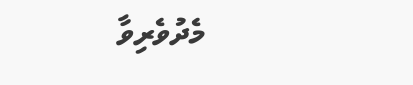މެދުވެރިވާ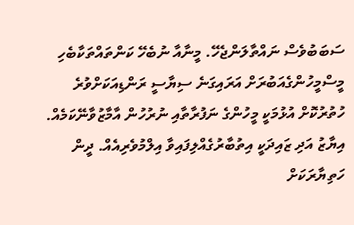ސަބަބުވެސް ނައްތާލަންޖެހޭ. މީނާއާ ނުބެހޭ ކަންތައްތަކާބެހި މީސްމީހުންގެއަބުރަށް އަރައިގަނެ ސިޔާސީ ރަންޑިއަކަށްވުރެ ހުތުރުކޮށް އުޅުމަކީ މީހުންގެ ނަފުރާތާއި ނުރުހުން އާމާޒުވާނޭކަމެއް.
އިޔާޒު އަދި ޒައިދަކީ އިތުބާރުގެއްލިފައިވާ އިލްމުވެރިއެއް. ދީން ހަތިޔާރަކަށް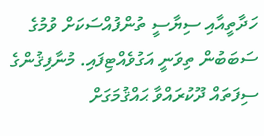ހަދާތީއާއި ސިޔާސީ ތުންފުއްސަކަށް ވުމުގެ ސަބަބުން ތިވަނީ އަގުވެއްޓިފައި. މުނާފިޤުންގެ ސިފަތައް ދޫކުރައްވާ ޙައްޤުމަގަށް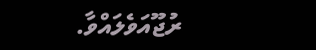ރުޖޫއަވެލައްވާ.